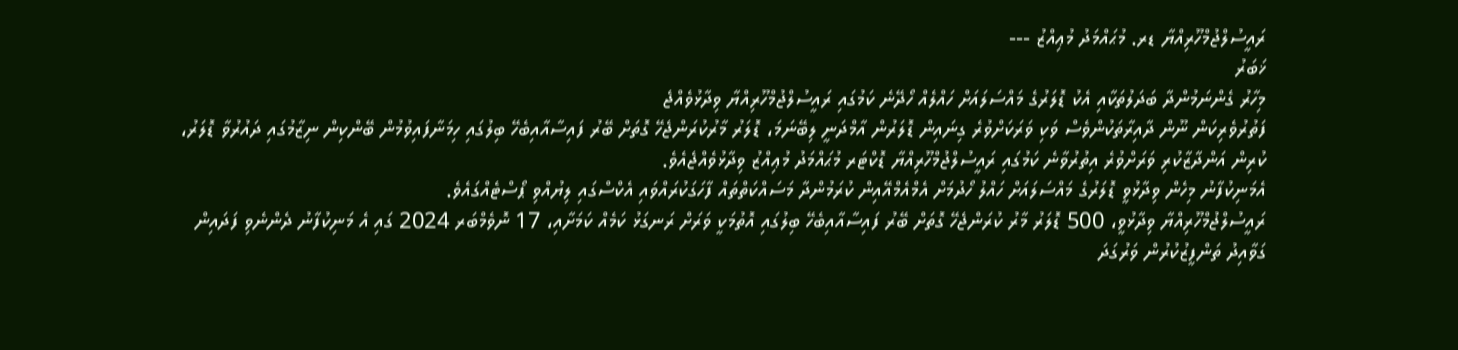ރައީސުލްޖުމްހޫރިއްޔާ ޑރ. މުޙައްމަދު މުޢިއްޒު ---
ޚަބަރު
މިހާރު ގެންނަމުންދާ ބަދަލުތަކާއި އެކު ޑޮލަރުގެ މައްސަލައަށް ހައްލެއް ހޯދޭނެ ކަމުގައި ރައީސުލްޖުމްހޫރިއްޔާ ވިދާޅުވެއްޖެ
ފަތުރުވެރިކަން ނޫން ދާއިރާތަކުންވެސް ވަކި ވަރަކަށްވުރެ ގިނައިން ޑޮލަރުން އާމްދަނީ ލިބޭނަމަ، ޑޮލަރު މާރުކުރަންޖެހޭ ގޮތަށް ބޭރު ފައިސާއާއިބެހޭ ބިލުގައި ހިމަނާފައިވުމުން ބޭންކިން ނިޒާމުގައި ދައުރުވާ ޑޮލަރު، ކުރިން އަންދާޒާކުރި ވަރަށްވުރެ އިތުރުވާނެ ކަމުގައި ރައީސުލްޖުމްހޫރިއްޔާ ޑޮކްޓަރ މުޙައްމަދު މުޢިއްޒު ވިދާޅުވެއްޖެއެވެ.
އެމަނިކުފާނު މިހެން ވިދާޅުވީ ޑޮލަރުގެ މައްސަލައަށް ހައްލު ހޯދުމަށް އެމްއެމްއޭއިން ކުރަމުންދާ މަސައްކަތްތައް ފާހަގަކުރައްވައި އެކްސްގައި ލިޔުއްވި ޕޯސްޓެއްގައެވެ.
ރައީސުލްޖުމްހޫރިއްޔާ ވިދާޅުވީ، 500 ޑޮލަރު މާރު ކުރަންޖެހޭ ގޮތަށް ބޭރު ފައިސާއާއިބެހޭ ބިލުގައި އޮތުމަކީ ވަރަށް ރަނގަޅު ކަމެއް ކަމަށާއި، 17 ނޮވެމްބަރ 2024 ގައި އެ މަނިކުފާނު ދެންނެވި ފަދައިން ގަވާއިދު ތަންފީޒުކުރުން ވަރުގަދަ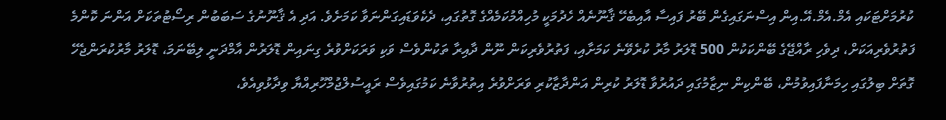ކުރުމަށްޓަކައި އެމް.އެމް.އޭ.އިން އިސްނަގައިގެން ބޭރު ފައިސާ އާއިބެހޭ ޤާނޫނެއް ހެދުމަކީ މުހިއްމުކަމެއްގެ ގޮތުގައި، ދެކެވަޑައިގަންނަވާ ކަމަށެވެ. އަދި އެ ޤާނޫނުގެ ސަބަބުން ރިސޯޓުތަކަށް އަންނަ ކޮންމެ ފަތުރުވެރިއަކަށް، ދިވެހި ރާއްޖޭގެ ބޭންކަކުން 500 ޑޮލަރު މާރު ކުރެވޭނެ ކަމަށާއި، ފަތުރުވެރިކަން ނޫން ދާއިރާ ތަކުންވެސް ވަކި ވަރަކަށްވުރެ ގިނައިން ޑޮލަރުން އާމްދަނީ ލިބޭނަމަ، ޑޮލަރު މާރުކުރަންޖެހޭ ގޮތަށް ބިލުގައި ހިމަނާފައިވުމުން، ބޭންކިން ނިޒާމުގައި ދައުރުވާ ޑޮލަރު ކުރިން އަންދާޒާކުރި ވަރަށްވުރެ އިތުރުވާނެ ކަމުގައިވެސް ރައީސުލްޖުމްހޫރިއްޔާ ވިދާޅުވިއެވެ،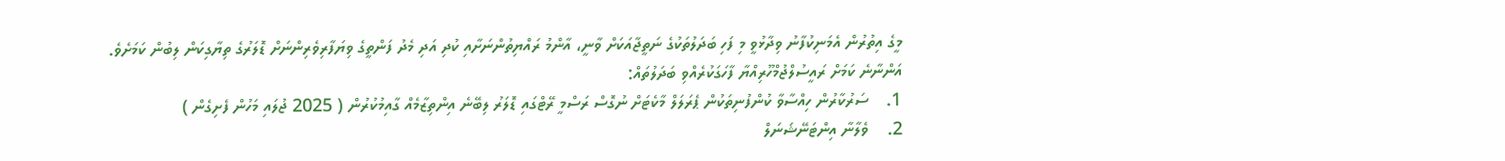މީގެ އިތުރުން އެމަނިކުފާނު ވިދާޅުވީ މި ފަހި ބަދަލުތަކުގެ ނަތީޖާއަކަށް ވާނީ، އާންމު ރައްޔިތުންނަށާއި ކުދި އަދި މެދު ފަންތީގެ ވިޔަފާރިވެރިންނަށް ޑޮލަރުގެ ތިޔާގިކަން ލިބުން ކަމަށެވެ.
އަންނާނެ ކަމަށް ރައީސުލްޖުމްހޫރިއްޔާ ފާހަގަކުރެއްވި ބަދަލުތައް:
1.    ސަރުކާރުން ހިއްސާވާ ކުންފުނިތަކުން ޕެރަލަލް މާކެޓަށް ނުގޮސް ރަސްމީ ރޭޓްގައި ޑޮލަރު ލިބޭނެ އިންތިޒާމެއް ގާއިމުކުރުން ( 2025 ޖުލައި މަހުން ފެށިގެން )
2.    ވެލާނާ އިންޓަނޭޝަނަލް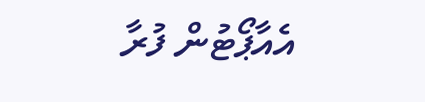އެއާޕޯޓުން ފުރާ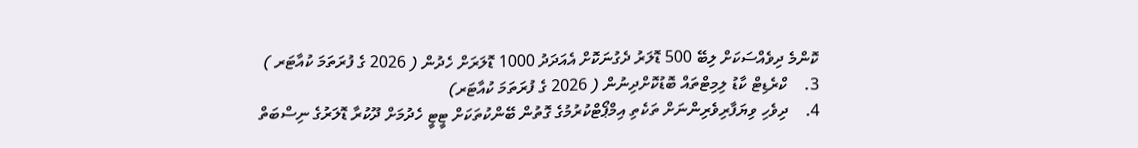ކޮންމެ ދިވެއްސަކަށް ލިބޭ 500 ޑޮލަރު ދެގުނަކޮށް އެއަދަދު 1000 ޑޮލަރަށް ހެދުން ( 2026 ގެ ފުރަތަމަ ކުއާޓަރ )
3.    ކްރެޑިޓް ކާޑު ލިމިޓްތައް ބޮޑުކޮށްދިނުން ( 2026 ގެ ފުރަތަމަ ކުއާޓަރ)
4.    ދިވެހި ވިޔަފާރިވެރިންނަށް ތަކެތި އިމްޕޯޓްކުރުމުގެ ގޮތުން ބޭންކުތަކަށް ޓީޓީ ހެދުމަށް ދޫކުރާ ޑޮލަރުގެ ނިސްބަތް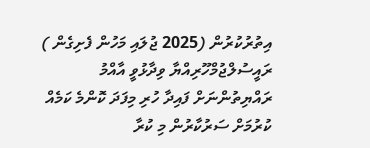އިތުރުކުރުން (2025 ޖުލައި މަހުން ފެށިގެން )
ރައީސުލްޖުމްހޫރިއްޔާ ވިދާޅުވީ އާއްމު ރައްޔިތުންނަށް ފައިދާ ހުރި މިފަދަ ކޮންމެ ކަމެއް ކުރުމަށް ސަރުކާރުން މި ކުރާ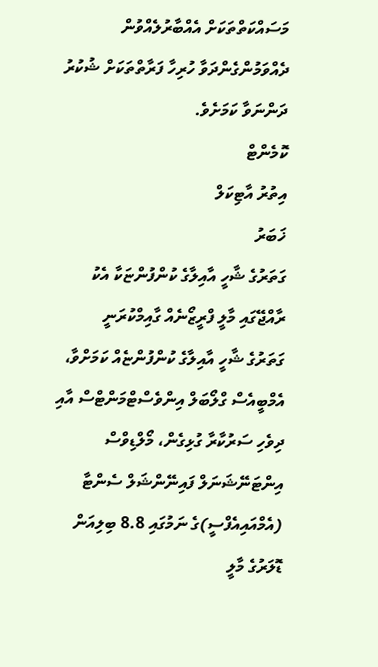މަސައްކަތްތަކަށް އެއްބާރުލެއްވުން ދެއްވަމުންގެންދަވާ ހުރިހާ ފަރާތްތަކަށް ޝުކުރު ދަންނަވާ ކަމަށެވެ.
ކޮމެންޓް
އިތުރު އާޓިކަލް
ޚަބަރު
ގަތަރުގެ ޝާހީ އާއިލާގެ ކުންފުންޏަކާ އެކު ރާއްޖޭގައި މާލީ ފްރީޒޯނެއް ގާއިމްކުރަނީ
ގަތަރުގެ ޝާހީ އާއިލާގެ ކުންފުންޏެއް ކަމަށްވާ، އެމްބީއެސް ގްލޯބަލް އިންވެސްޓްމަންޓްސް އާއި ދިވެހި ސަރުކާރާ ގުޅިގެން، މޯލްޑިވްސް އިންޓަނޭޝަނަލް ފައިނޭންޝަލް ސެންޓާ (އެމްއައިއެފްސީ)ގެ ނަމުގައި 8.8 ބިލިއަން ޑޮލަރުގެ މާލީ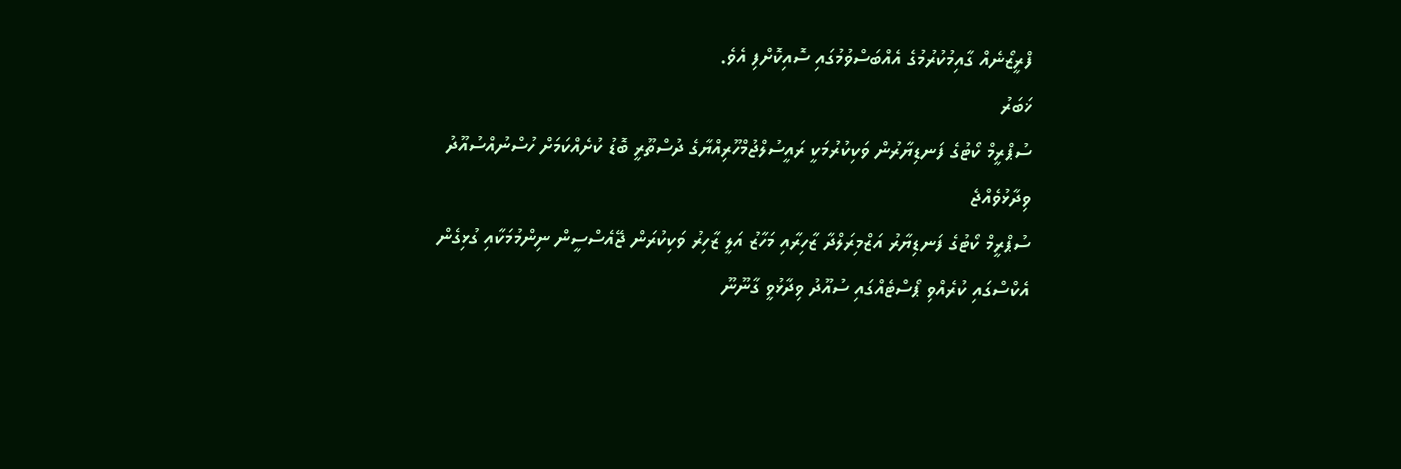ފްރީޒޯނެއް ގާއިމުކުރުމުގެ އެއްބަސްވުމުގައި ސޮއިކޮށްފި އެވެ.
ޚަބަރު
ސުޕްރީމް ކޯޓުގެ ފަނޑިޔާރުން ވަކިކުރުމަކީ ރައީސުލްޖުމްހޫރިއްޔާގެ ދުސްތޫރީ ބޮޑު ކުށެއްކަމަށް ހުސްނުއްސުއޫދު ވިދާޅުވެއްޖެ
ސުޕްރީމް ކޯޓުގެ ފަނޑިޔާރު އަޒްމިރަލްދާ ޒާހިރާއި މަހާޒު އަލީ ޒާހިރު ވަކިކުރަން ޖޭއެސްސީން ނިންމުމަކާއި ގުޅިގެން އެކްސްގައި ކުރެއްވި ޕޯސްޓެއްގައި ސުއޫދު ވިދާޅުވީ ގާނޫނޫ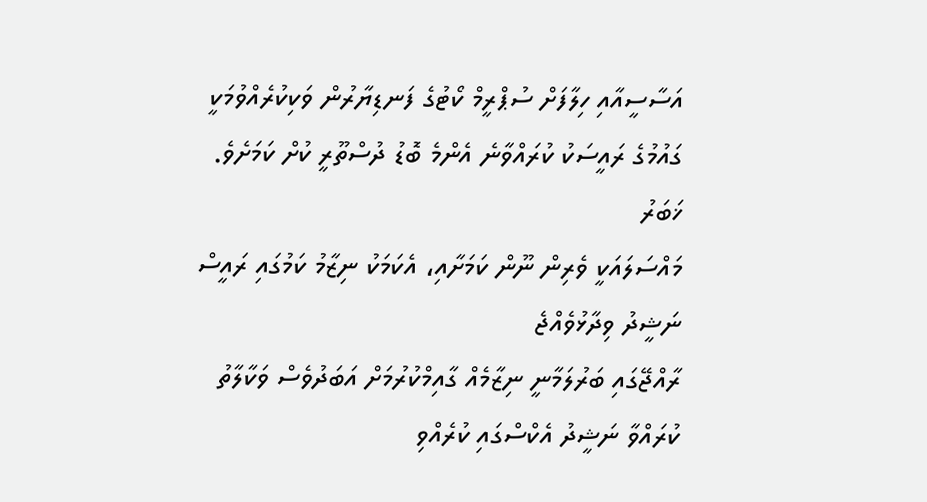އަސާސީއާއި ހިލާފަށް ސުޕްރީމް ކޯޓުގެ ފަނޑިޔާރުން ވަކިކުރެއްވުމަކީ ގައުމުގެ ރައީސަކު ކުރައްވާނެ އެންމެ ބޮޑު ދުސްތޫރީ ކުށް ކަމަށެވެ.
ޚަބަރު
މައްސަލައަކީ ވެރިން ނޫން ކަމަށާއި، އެކަމަކު ނިޒާމު ކަމުގައި ރައީސް ނަޝީދު ވިދާޅުވެއްޖެ
ރާއްޖޭގައި ބަރުލަމާނީ ނިޒާމެއް ގާއިމްކުރުމަށް އަބަދުވެސް ވަކާލާތު ކުރައްވާ ނަޝީދު އެކްސްގައި ކުރެއްވި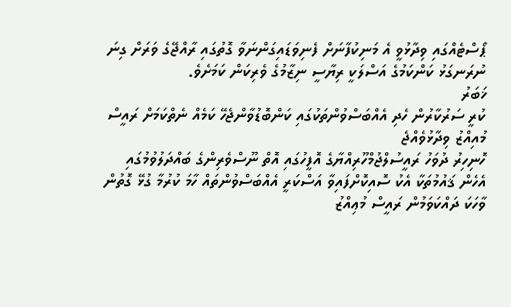ޕޯސްޓެއްގައި ވިދާޅުވީ އެ މަނިކުފާނަށް ފެނިވަޑައިގަންނަވާ ގޮތުގައި ރާއްޖޭގެ ވަރަށް ގިނަ ނުރަނގަޅު ކަންކަމުގެ އަސްލަކީ ރިޔާސީ ނިޒާމުގެ ވެރިކަން ކަމަށެވެ.
ޚަބަރު
ކުރީ ސަރުކާރުން ހެދި އެއްބަސްވުންތަކުގައި ކަންބޮޑުވާންޖެހޭ ކަމެއް ނެތްކަމަށް ރައީސް މުއިއްޒު ވިދާޅުވެއްޖެ
ހޮނިހިރު ދުވަހު ރައީސުލްޖުމްހޫރިއްޔާގެ އޮފީހުގައި އޮތް ނޫސްވެރިންގެ ބައްދަލުވުމުގައި އެހެން ޤައުމުތަކާ އެކު ސޮއިކޮށްފައިވާ އަސްކަރީ އެއްބަސްވުންތައް ހާމަ ކުރުމާ ގުޅޭ ގޮތުން ވާހަކަ ދައްކަވަމުން ރައީސް މުޢިއްޒު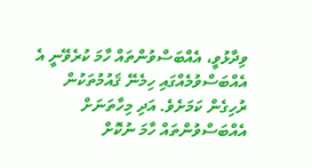ވިދާޅުވީ، އެއްބަސްވުންތައް ހާމަ ކުރެވޭނީ އެ އެއްބަސްވުމެއްގައި ހިމެނޭ ޤައުމުތަކުން ރުހިގެން ކަމަށެވެ. އަދި މިހާތަނަށް އެއްބަސްވުންތައް ހާމަ ނުކޮށް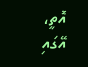އޮތީ، އޭގައި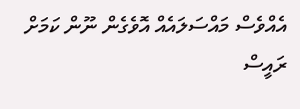އެއްވެސް މައްސަލައެއް އޮވެގެން ނޫން ކަމަށް ރައީސް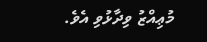މުޢިއްޒު ވިދާޅުވި އެވެ.